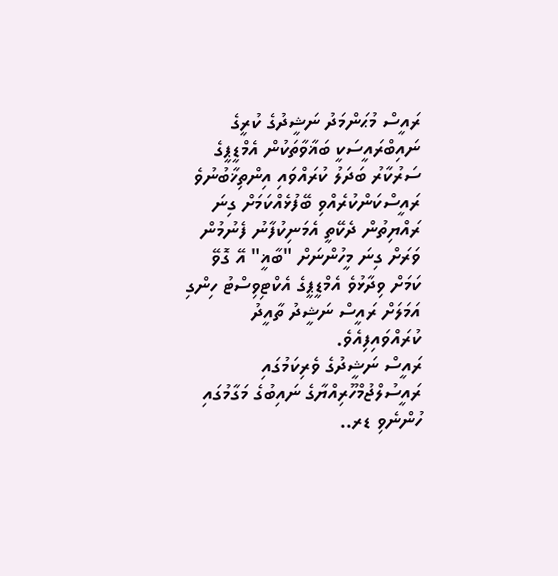ރައީސް މުޙަންމަދު ނަޝީދުގެ ކުރީގެ ނައިބްރައީސަކީ ބަޣާވާތަކުން އެމްޑީޕީގެ ސަރުކާރު ބަދަލު ކުރައްވައި އިންތިޚާބުނުވެ ރައީސްކަންކުރެއްވި ބޭފުޅެއްކަމަށް ގިނަ ރައްޔިތުން ދެކޭތީ އެމަނިކުފާނު ފެނުމުން ވަރަށް ގިނަ މީހުންނަށް "ބާޣީ" އޭ ގޮވޭ ކަމަށް ވިދާޅުވެ އެމްޑީޕީގެ އެކްޓިވިސްޓު ހިންގި އަމަލަށް ރައީސް ނަޝީދު ތާއީދު ކުރައްވައިފިއެވެ.
ރައީސް ނަޝީދުގެ ވެރިކަމުގައި ރައީސުލްޖުމްހޫރިއްޔާގެ ނައިބުގެ މަގާމުގައި ހުންނެވި ޑރ..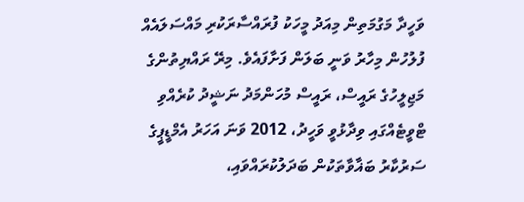ވަހީދާ މަގުމަތިން މިއަދު މީހަކު ފުރައްސާރަކުރި މައްސަލައެއް ފުލުހުން މިހާރު ވަނީ ބަލަން ފަށާފައެވެ. މިރޭ ރައްޔިތުންގެ މަޖިލީހުގެ ރައީސް، ރައީސް މުހަންމަދު ނަޝީދު ކުރެއްވި ޓްވީޓެއްގައި ވިދާޅުވީ ވަހީދު، 2012 ވަނަ އަހަރު އެމްޑީޕީގެ ސަރުކާރު ބަޣާވާތަކުން ބަދަލުކުރައްވައި،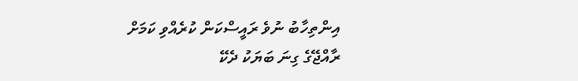އިންތިހާބު ނުވެ ރައީސްކަން ކުރެއްވި ކަމަށް ރާއްޖޭގެ ގިނަ ބަޔަކު ދެކޭ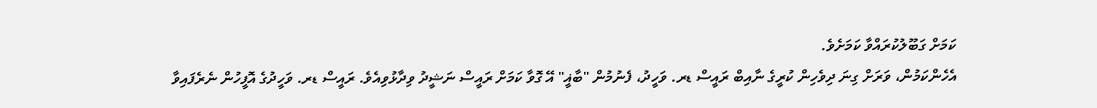ކަމަށް ގަބޫލުކުރައްވާ ކަމަށެވެ.
އެހެންކަމުން، ވަރަށް ގިނަ ދިވެހިން ކުރީގެ ނާއިބް ރައީސް ޑރ. ވަހީދު، ފެނުމުން "ބާޣީ" އޭ ގޮވާ ކަމަށް ރައީސް ނަޝީދު ވިދާޅުވިއެވެ. ރައީސް ޑރ. ވަހީދުގެ އޮފީހުން ނެރެފައިވާ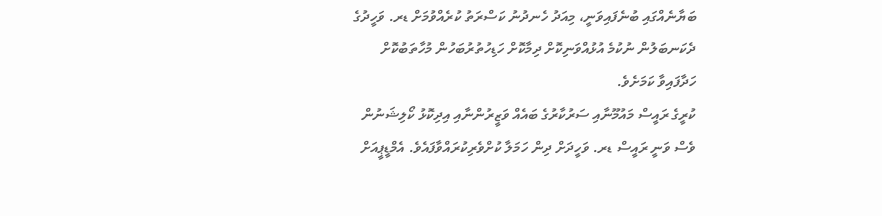ބަޔާނެއްގައި ބުނެފައިވަނީ، މިއަދު ހެނދުނު ކަސްރަތު ކުރެއްވުމަށް ޑރ. ވަހީދުގެ ދެކަނބަލުން ނުކުމެ އުޅުއްވަނިކޮށް ދިމާކޮށް ހަޑިހުތުރުބަހުން މުހާތަބުކޮށް ހަދާފައިވާ ކަމަށެވެ.
ކުރީގެ ރައީސް މައުމޫނާއި ސަރުކާރުގެ ބައެއް ވަޒީރުންނާއި އިދިކޮޅު ކޯލިޝަނުން ވެސް ވަނީ ރައީސް ޑރ. ވަހީދަށް ދިން ހަމަލާ ކުށްވެރިކުރައްވާފައެވެ. އެމްޑީޕީއަށް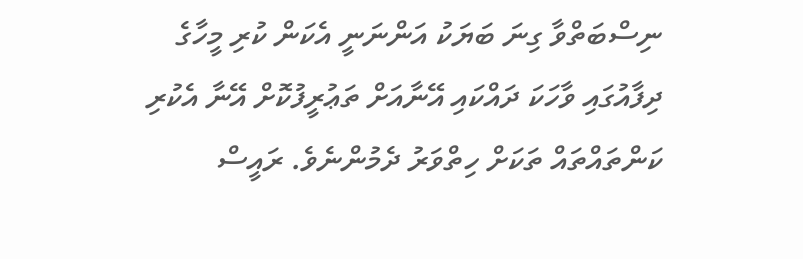ނިސްބަތްވާ ގިނަ ބަޔަކު އަންނަނީ އެކަން ކުރި މީހާގެ ދިފާއުގައި ވާހަކަ ދައްކައި އޭނާއަށް ތަޢުރީފުކޮށް އޭނާ އެކުރި ކަންތައްތައް ތަކަށް ހިތްވަރު ދެމުންނެވެ. ރައީސް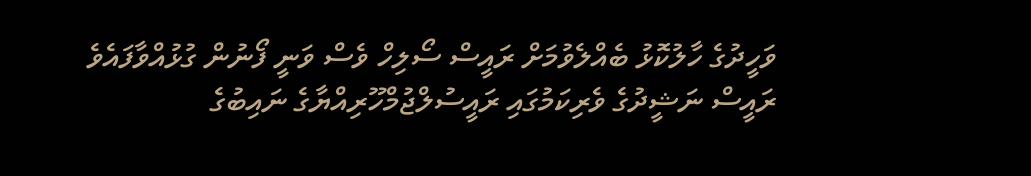ވަހީދުގެ ހާލުކޮޅު ބެއްލެވުމަށް ރައީސް ސޯލިހް ވެސް ވަނީ ފޯނުން ގުޅުއްވާފައެވެ
ރައީސް ނަޝީދުގެ ވެރިކަމުގައި ރައީސުލްޖުމްހޫރިއްޔާގެ ނައިބުގެ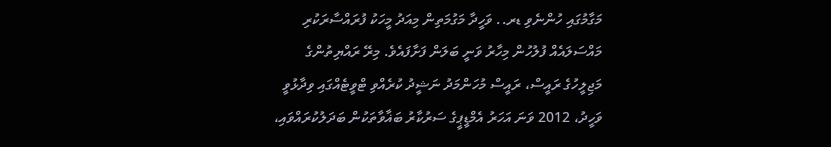މަގާމުގައި ހުންނެވި ޑރ.. ވަހީދާ މަގުމަތިން މިއަދު މީހަކު ފުރައްސާރަކުރި މައްސަލައެއް ފުލުހުން މިހާރު ވަނީ ބަލަން ފަށާފައެވެ. މިރޭ ރައްޔިތުންގެ މަޖިލީހުގެ ރައީސް، ރައީސް މުހަންމަދު ނަޝީދު ކުރެއްވި ޓްވީޓެއްގައި ވިދާޅުވީ ވަހީދު، 2012 ވަނަ އަހަރު އެމްޑީޕީގެ ސަރުކާރު ބަޣާވާތަކުން ބަދަލުކުރައްވައި،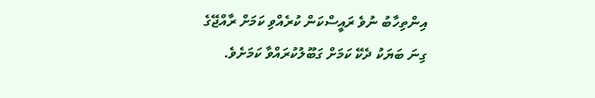އިންތިހާބު ނުވެ ރައީސްކަން ކުރެއްވި ކަމަށް ރާއްޖޭގެ ގިނަ ބަޔަކު ދެކޭ ކަމަށް ގަބޫލުކުރައްވާ ކަމަށެވެ.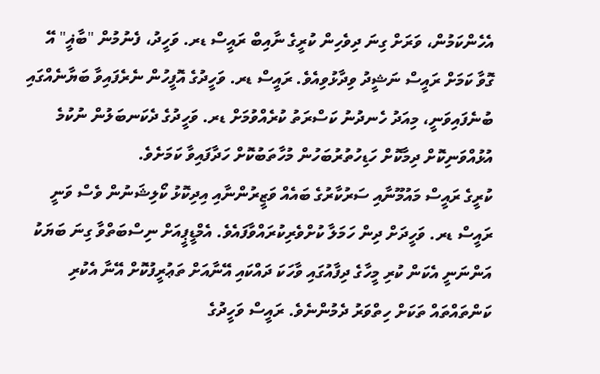އެހެންކަމުން، ވަރަށް ގިނަ ދިވެހިން ކުރީގެ ނާއިބް ރައީސް ޑރ. ވަހީދު، ފެނުމުން "ބާޣީ" އޭ ގޮވާ ކަމަށް ރައީސް ނަޝީދު ވިދާޅުވިއެވެ. ރައީސް ޑރ. ވަހީދުގެ އޮފީހުން ނެރެފައިވާ ބަޔާނެއްގައި ބުނެފައިވަނީ، މިއަދު ހެނދުނު ކަސްރަތު ކުރެއްވުމަށް ޑރ. ވަހީދުގެ ދެކަނބަލުން ނުކުމެ އުޅުއްވަނިކޮށް ދިމާކޮށް ހަޑިހުތުރުބަހުން މުހާތަބުކޮށް ހަދާފައިވާ ކަމަށެވެ.
ކުރީގެ ރައީސް މައުމޫނާއި ސަރުކާރުގެ ބައެއް ވަޒީރުންނާއި އިދިކޮޅު ކޯލިޝަނުން ވެސް ވަނީ ރައީސް ޑރ. ވަހީދަށް ދިން ހަމަލާ ކުށްވެރިކުރައްވާފައެވެ. އެމްޑީޕީއަށް ނިސްބަތްވާ ގިނަ ބަޔަކު އަންނަނީ އެކަން ކުރި މީހާގެ ދިފާއުގައި ވާހަކަ ދައްކައި އޭނާއަށް ތަޢުރީފުކޮށް އޭނާ އެކުރި ކަންތައްތައް ތަކަށް ހިތްވަރު ދެމުންނެވެ. ރައީސް ވަހީދުގެ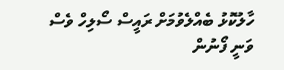ހާލުކޮޅު ބެއްލެވުމަށް ރައީސް ސޯލިހް ވެސް ވަނީ ފޯނުން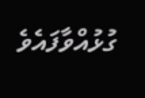ގުޅުއްވާފައެވެ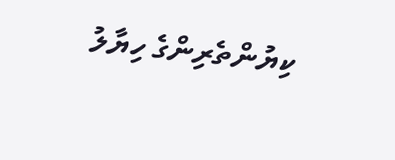ކިޔުންތެރިންގެ ހިޔާލު